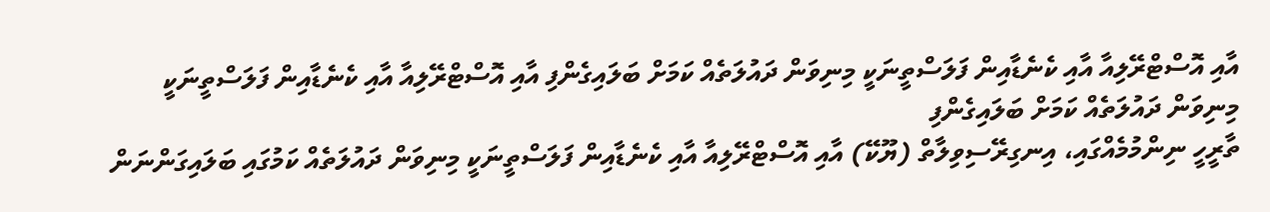އާއި އޮސްޓްރޭލިއާ އާއި ކެނެޑާއިން ފަލަސްތީނަކީ މިނިވަން ދައުލަތެއް ކަމަށް ބަލައިގެންފި އާއި އޮސްޓްރޭލިއާ އާއި ކެނެޑާއިން ފަލަސްތީނަކީ މިނިވަން ދައުލަތެއް ކަމަށް ބަލައިގެންފި
ތާރީހީ ނިންމުމެއްގައި، އިނގިރޭސިވިލާތް (ޔޫކޭ) އާއި އޮސްޓްރޭލިއާ އާއި ކެނެޑާއިން ފަލަސްތީނަކީ މިނިވަން ދައުލަތެއް ކަމުގައި ބަލައިގަންނަން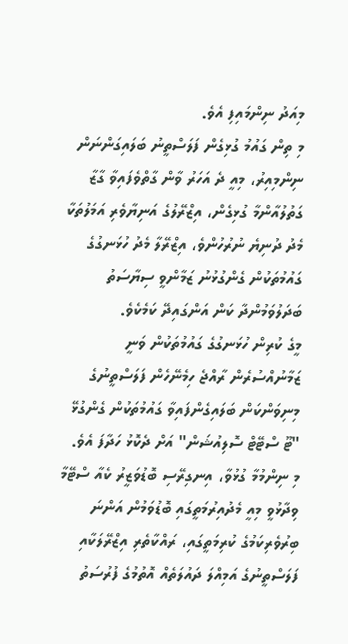މިއަދު ނިންމައިފި އެވެ.
މި ތިން ގައުމު ގުޅިގެން ފަލަސްތީނު ބަލައިގަންނަން ނިންމިއިރު، މިއީ ދެ އަހަރު ވާން ގާތްވެފައިވާ ގާޒާ ގަތުލުއާންމާ ގުޅިގެން، އިޒްރޭލުގެ އަނިޔާވެރި އަމަލުތަކާ މެދު ދުނިޔެ ނުރުހުންވެ، އިޒްރޭލާ މެދު ހުޅަނގުގެ ގައުމުތަކުން ގެންގުޅުނު ޒަމާންވީ ސިޔާސަތު ބަދަލުވަމުންދާ ކަން އަންގައިދޭ ކަމެކެވެ.
މީގެ ކުރިން ހުޅަނގުގެ ގައުމުތަކުން ވަނީ ޒަމާނުއްސުރެން ރާއްޖެ ހިމެނޭހެން ފަލަސްތީނުގެ މިނިވަންކަން ބަލައިގެންފައިވާ ގައުމުތަކުން ގެންގުޅޭ "ޓޫ ސްޓޭޓް ސޮލިއުޝަން" އަށް ދެކޮޅު ހަދާފަ އެވެ.
މި ނިންމުމާ ގުޅުވާ، އިނގިރޭސި ބޮޑުވަޒީރު ކެއާ ސްޓޭމާ ވިދާޅުވީ މިއީ މެދުއިރުމަތީގައި ބޮޑުވަމުން އަންނަ ބިރުވެރިކަމުގެ ކުރިމަތީގައި، ރައްކާތެރި އިޒްރޭލަކާއި ފަލަސްތީނުގެ އަމިއްލަ ދައުލަތެއް އޮތުމުގެ ފުރުސަތު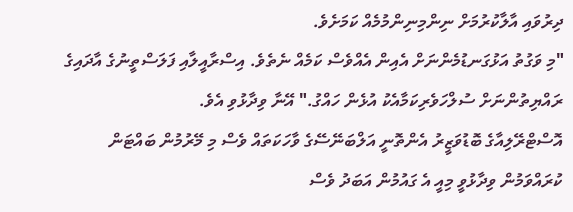ދިރުވައި އާލާކުރުމަށް ނިންމިނިންމުމެއް ކަމަށެވެ.
"މި ވަގުތު އަޅުގަނޑުމެންނަށް އެއިން އެއްވެސް ކަމެއް ނެތެވެ. އިސްރާއީލާއި ފަލަސްތީނުގެ އާދައިގެ ރައްޔިތުންނަށް ސުލްހަވެރިކަމާއެކު އުޅެން ހައްގު." އޭނާ ވިދާޅުވި އެވެ.
އޮސްޓްރޭލިއާގެ ބޮޑުވަޒީރު އެންތޮނީ އަލްބަނޭސޭގެ ވާހަކަތައް ވެސް މި މޭރުމުން ބައްޓަން ކުރައްވަމުން ވިދާޅުވީ މިއީ އެ ގައުމުން އަބަދު ވެސް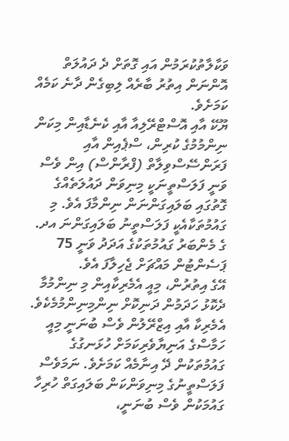ވަކާލާތުކުރަމުން އައި ގޮތަށް ދެ ދައުލަތް އޮންނަން އިތުރު ބާރެއް ލިބިގެން ދާނެ ކަމެއް ކަމަށެވެ.
ޔޫކޭ އާއި އޮސްޓްރޭލިއާ އާއި ކެނެޑާއިން މިކަން ނިންމުމުގެ ކުރިން، ސްޕެއިން އާއި ފަރަންސޭސްވިލާތް (ފްރާންސް) އިން ވެސް ވަނީ ފަލަސްތީނަކީ މިނިވަން ދައުލަތެއްގެ ގޮތުގައި ބަލައިގަންނަން ނިންމާފަ އެވެ. މި ގައުމުތަކާއެކީ ފަލަސްތީނު ބަލައިގަންނަ އދ. ގެ މެންބަރު ގައުމުތަކުގެ އަދަދު ވަނީ 75 ޕަސެންޓުން މައްޗަށް ޖެހިލާފަ އެވެ.
އޭގެ އިތުރުން، މިއީ އެމެރިކާއިން މި ނިންމުމާ ދެކޮޅު ހަދަމުން ދަނިކޮށް ނިންމިނިންމުމެކެވެ. އެމެރިކާ އާއި އިޒްރޭލުން ވެސް ބުނަނީ މިއީ ހަމާސްގެ އަނިޔާވެރިކަމަށް ހުޅަނގުގެ ގައުމުތަކުން ދޭ އިނާމެއް ކަމަށެވެ. ނަމަވެސް ފަލަސްތީނުގެ މިނިވަންކަން ބަލައިގަތް ހުރިހާ ގައުމަކުން ވެސް ބުނަނީ،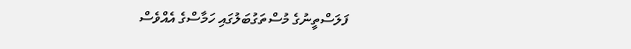ފަލަސްތީނުގެ މުސްތަގުބަލުގައި ހަމާސްގެ އެއްވެސް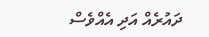ދައުރެއް އަދި އެއްވެސް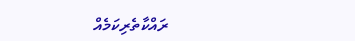ރައްކާތެރިކަމެއް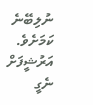ނުލިބޭނެ ކަމަށެވެ.
އަރުޝީފަށް ނެގީ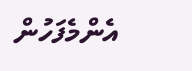އެންމެފަހުން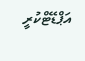އަޕްޑޭޓްކުރީ